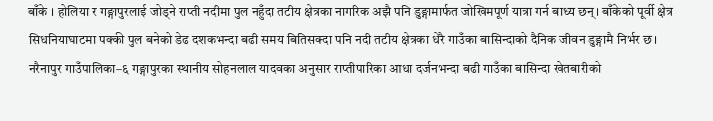बाँके । होलिया र गङ्गापुरलाई जोड्ने राप्ती नदीमा पुल नहुँदा तटीय क्षेत्रका नागरिक अझै पनि डुङ्गामार्फत जोखिमपूर्ण यात्रा गर्न बाध्य छन्। बाँकेको पूर्वी क्षेत्र सिधनियाघाटमा पक्की पुल बनेको डेढ दशकभन्दा बढी समय बितिसक्दा पनि नदी तटीय क्षेत्रका धेरै गाउँका बासिन्दाको दैनिक जीवन डुङ्गामै निर्भर छ।
नरैनापुर गाउँपालिका–६ गङ्गापुरका स्थानीय सोहनलाल यादवका अनुसार राप्तीपारिका आधा दर्जनभन्दा बढी गाउँका बासिन्दा खेतबारीको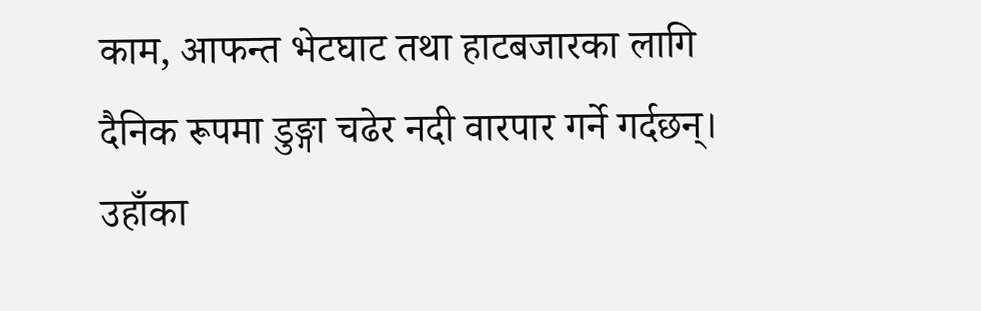काम, आफन्त भेटघाट तथा हाटबजारका लागि दैनिक रूपमा डुङ्गा चढेर नदी वारपार गर्ने गर्दछन्।
उहाँका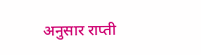अनुसार राप्ती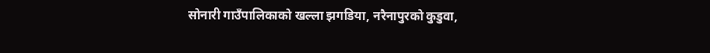सोनारी गाउँपालिकाको खल्ला झगडिया, नरैनापुरको कुडुवा,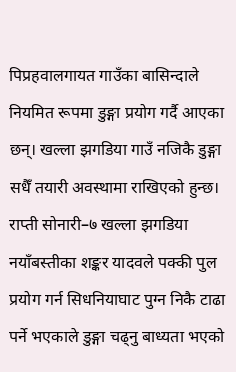पिप्रहवालगायत गाउँका बासिन्दाले नियमित रूपमा डुङ्गा प्रयोग गर्दै आएका छन्। खल्ला झगडिया गाउँ नजिकै डुङ्गा सधैँ तयारी अवस्थामा राखिएको हुन्छ।
राप्ती सोनारी–७ खल्ला झगडिया नयाँबस्तीका शङ्कर यादवले पक्की पुल प्रयोग गर्न सिधनियाघाट पुग्न निकै टाढा पर्ने भएकाले डुङ्गा चढ्नु बाध्यता भएको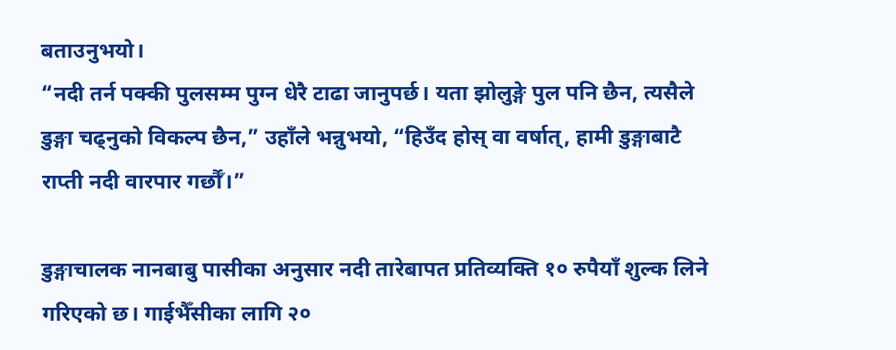बताउनुभयो।
“नदी तर्न पक्की पुलसम्म पुग्न धेरै टाढा जानुपर्छ। यता झोलुङ्गे पुल पनि छैन, त्यसैले डुङ्गा चढ्नुको विकल्प छैन,” उहाँले भन्नुभयो, “हिउँद होस् वा वर्षात्, हामी डुङ्गाबाटै राप्ती नदी वारपार गर्छौँ।”

डुङ्गाचालक नानबाबु पासीका अनुसार नदी तारेबापत प्रतिव्यक्ति १० रुपैयाँ शुल्क लिने गरिएको छ। गाईभैँसीका लागि २०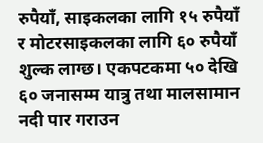रुपैयाँ, साइकलका लागि १५ रुपैयाँ र मोटरसाइकलका लागि ६० रुपैयाँ शुल्क लाग्छ। एकपटकमा ५० देखि ६० जनासम्म यात्रु तथा मालसामान नदी पार गराउन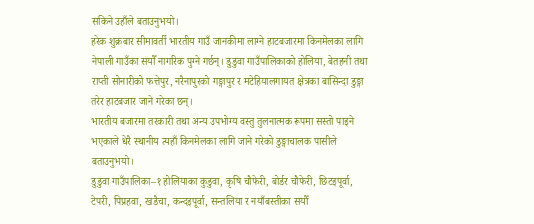सकिने उहाँले बताउनुभयो।
हरेक शुक्रबार सीमावर्ती भारतीय गाउँ जानकीमा लाग्ने हाटबजारमा किनमेलका लागि नेपाली गाउँका सयौँ नागरिक पुग्ने गर्छन्। डुडुवा गाउँपालिकाको होलिया, बेतहनी तथा राप्ती सोनारीको फत्तेपुर, नरैनापुरको गङ्गापुर र मटेहियालगायत क्षेत्रका बासिन्दा डुङ्गा तरेर हाटबजार जाने गरेका छन्।
भारतीय बजारमा तरकारी तथा अन्य उपभोग्य वस्तु तुलनात्मक रूपमा सस्तो पाइने भएकाले धेरै स्थानीय त्यहाँ किनमेलका लागि जाने गरेको डुङ्गाचालक पासीले बताउनुभयो।
डुडुवा गाउँपालिका–१ होलियाका कुडुवा, कृषि चौफेरी, बोर्डर चौफेरी, छिटइपूर्वा, टेपरी, पिप्रहवा, खडैचा, कन्दइपूर्वा, सन्तलिया र नयाँबस्तीका सयौँ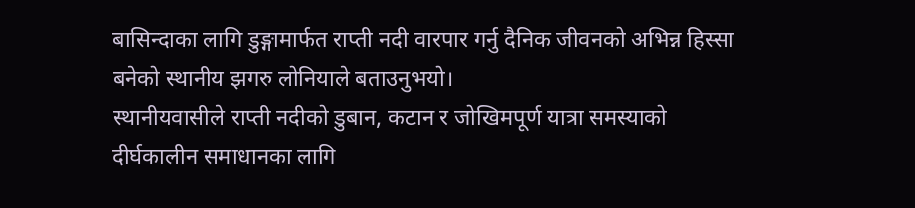बासिन्दाका लागि डुङ्गामार्फत राप्ती नदी वारपार गर्नु दैनिक जीवनको अभिन्न हिस्सा बनेको स्थानीय झगरु लोनियाले बताउनुभयो।
स्थानीयवासीले राप्ती नदीको डुबान, कटान र जोखिमपूर्ण यात्रा समस्याको दीर्घकालीन समाधानका लागि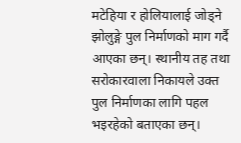मटेहिया र होलियालाई जोड्ने झोलुङ्गे पुल निर्माणको माग गर्दै आएका छन्। स्थानीय तह तथा सरोकारवाला निकायले उक्त पुल निर्माणका लागि पहल भइरहेको बताएका छन्।